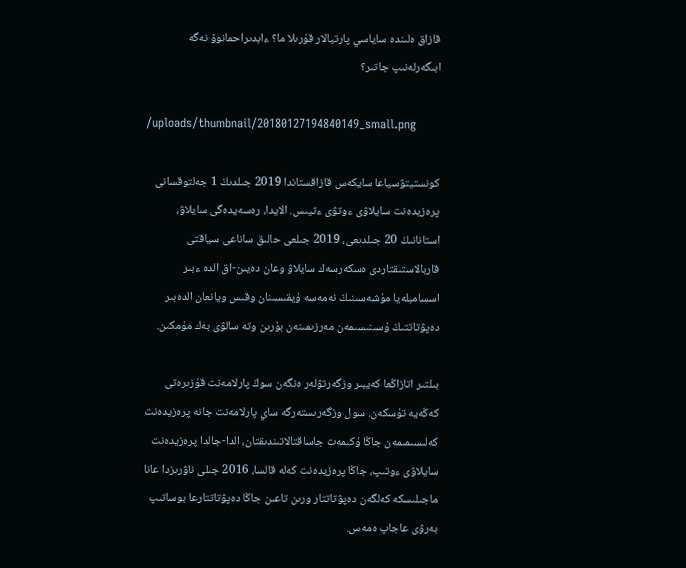قازاق ەلىندە ساياسي پارتيالار قۇرىلا ما؟ ءابدىراحمانوۆ نەگە ابىگەرلەنىپ جاتىر؟

/uploads/thumbnail/20180127194840149_small.png

كونستيتۋسياعا سايكەس قازاقستاندا 2019 جىلدىڭ 1 جەلتوقسانى پرەزيدەنت سايلاۋى ءوتۋى ءتيىس. الايدا، رەسەيدەگى سايلاۋ، استانانىڭ 20 جىلدىعى، 2019 جىلعى حالىق ساناعى سياقتى قاربالاستىقتاردى ەسكەرسەك سايلاۋ وعان دەيىن-اق الدە ءبىر اسسامبلەيا مۇشەسىنىڭ نەمەسە ۇيقىسىنان وقىس ويانعان الدەبىر دەپۋتاتتىڭ ۇسىنىسىمەن مەرزىمىنەن بۇرىن وتە سالۋى بەك مۇمكىن.

بىلتىر اتازاڭعا كەيبىر وزگەرتۋلەر ەنگەن سوڭ پارلامەنت قۇزىرەتى كەڭەيە تۇسكەن. سول وزگەرىستەرگە ساي پارلامەنت جانە پرەزيدەنت كەلىسىمىمەن جاڭا ۇكىمەت جاساقتالاتىندىقتان، الدا-جالدا پرەزيدەنت سايلاۋى ءوتىپ، جاڭا پرەزيدەنت كەلە قالسا، 2016 جىلى ناۋرىزدا عانا ماجىلىسكە كەلگەن دەپۋتاتتار ورىن تاعىن جاڭا دەپۋتاتتارعا بوساتىپ بەرۋى عاجاپ ەمەس.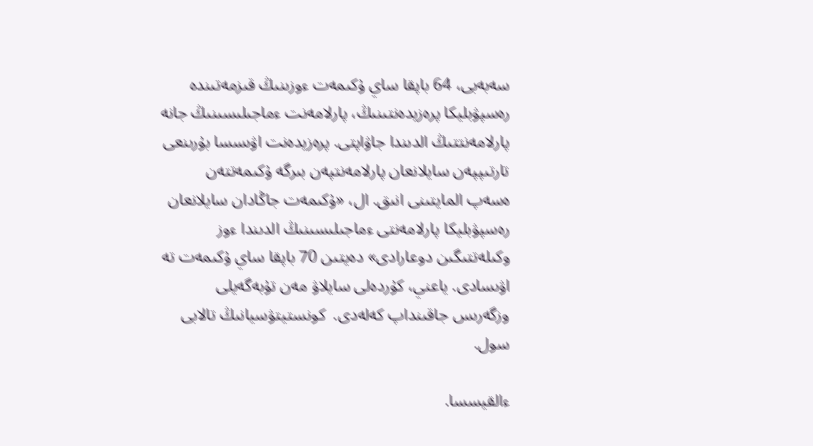سەبەبى، 64 باپقا ساي ۇكىمەت ءوزىنىڭ قىزمەتىندە رەسپۋبليكا پرەزيدەنتىنىڭ، پارلامەنت ءماجىلىسىنىڭ جانە پارلامەنتتىڭ الدىندا جاۋاپتى. پرەزيدەنت اۋىسسا بۇرىنعى تارتىپپەن سايلانعان پارلامەنتپەن بىرگە ۇكىمەتتەن ەسەپ المايتىنى انىق. ال، «ۇكىمەت جاڭادان سايلانعان رەسپۋبليكا پارلامەنتى ءماجىلىسىنىڭ الدىندا ءوز وكىلەتتىگىن دوعارادى» دەيتىن 70 باپقا ساي ۇكىمەت تە اۋىسادى. ياعني، كۇردەلى سايلاۋ مەن تۇبەگەيلى وزگەرىس جاقىنداپ كەلەدى.  كونستيتۋسيانىڭ تالابى سول.

ءالقيسسا.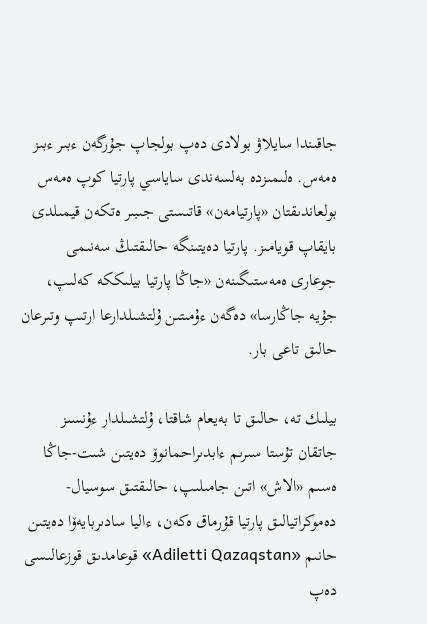جاقىندا سايلاۋ بولادى دەپ بولجاپ جۇرگەن ءبىر ءبىز ەمەس. ەلىمىزدە بەلسەندى ساياسي پارتيا كوپ ەمەس بولعاندىقتان «پارتيامەن» قاتىستى جىبىر ەتكەن قيمىلدى بايقاپ قويامىز. پارتيا دەيتىنگە حالىقتىڭ سەنىمى جوعارى ەمەستىگىنەن «جاڭا پارتيا بيلىككە كەلىپ، جۇيە جاڭارسا» دەگەن ءۇمىتىن ۇلتشىلدارعا ارتىپ وتىرعان حالىق تاعى بار.

بيلىك تە، حالىق تا بەيعام شاقتا، ۇلتشىلدار ءۇنسىز جاتقان تۇستا سىرىم ءابدىراحمانوۆ دەيتىن شىت-جاڭا ەسىم «الاش» اتىن جامىلىپ، حالىقتىق سوسيال-دەموكراتيالىق پارتيا قۇرماق ەكەن، ءاليا سادىربايەۆا دەيتىن حانىم «Adiletti Qazaqstan» قوعامدىق قوزعالىسى دەپ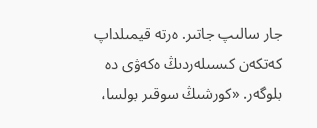جار سالىپ جاتىر. ەرتە قيمىلداپ كەتكەن كىسىلەردىڭ ەكەۋى دە بلوگەر. «كورشىڭ سوقىر بولسا،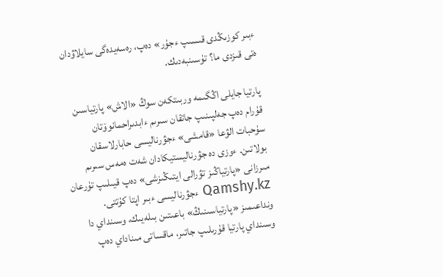ءبىر كوزىڭدى قىسىپ ءجۇر» دەپ، رەسەيدەگى سايلاۋدان ەتى قىزدى ما؟ تۇسىنبەدىك.

پارتيا جايلى اڭگىمە وربىتكەن سوڭ «الاش» پارتياسىن قۇرام دەپ جەلپىنىپ جاتقان سىرىم ءابدىراحمانوۆتان سۇحبات الۋعا «قامشى» ءجۋرناليسى حابارلاسقان بولاتىن. ءوزى دە جۋرناليستيكادان شەت ەمەس سىرىم مىرزانى «پارتياڭىز تۋرالى ايتىڭىزشى» دەپ قيىلىپ تۇرعان Qamshy.kz ءجۋرناليسى ءبىر اپتا كۇتتى. ونداعىمىز «پارتياسىنىڭ» باعىتىن بىلەيىك، وسىنداي دا وسىنداي پارتيا قۇرىلىپ جاتىر، ماقساتى مىناداي دەپ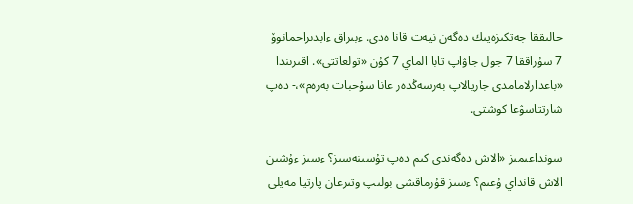حالىققا جەتكىزەيىك دەگەن نيەت قانا ەدى. ءبىراق ءابدىراحمانوۆ 7 سۇراققا 7 جول جاۋاپ تابا الماي 7 كۇن «تولعاتتى». اقىرىندا «باعدارلامامدى جاريالاپ بەرسەڭدەر عانا سۇحبات بەرەم»،- دەپ شارتتاسۋعا كوشتى.

سونداعىمىز «الاش دەگەندى كىم دەپ تۇسىنەسىز؟ ءسىز ءۇشىن الاش قانداي ۇعىم؟ ءسىز قۇرماقشى بولىپ وتىرعان پارتيا مەيلى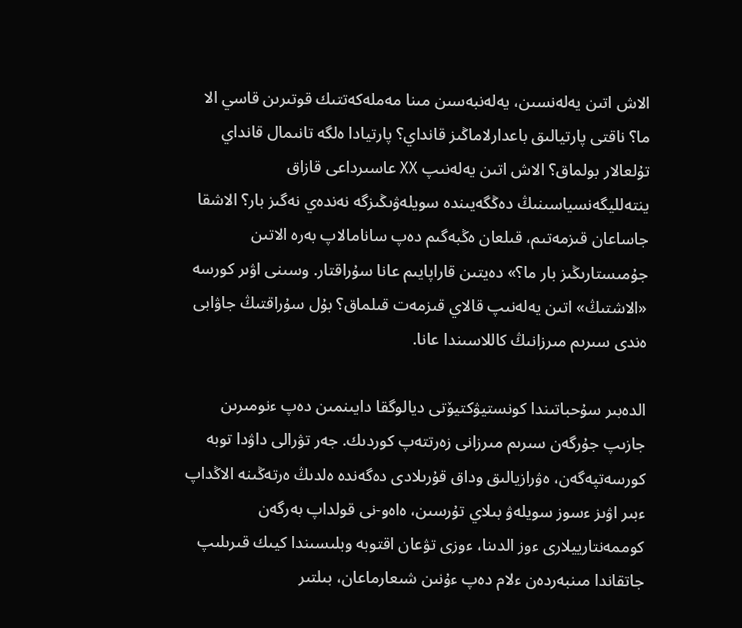الاش اتىن يەلەنسىن، يەلەنبەسىن مىنا مەملەكەتتىك قوتىرىن قاسي الا ما؟ ناقتى پارتيالىق باعدارلاماڭىز قانداي؟ پارتيادا ەلگە تانىمال قانداي تۇلعالار بولماق؟ الاش اتىن يەلەنىپ XX عاسىرداعى قازاق ينتەلليگەنسياسىنىڭ دەڭگەيىندە سويلەۋىڭىزگە نەندەي نەگىز بار؟ الاشقا جاساعان قىزمەتىم، قىلعان ەڭبەگىم دەپ سانامالاپ بەرە الاتىن جۇمىستارىڭىز بار ما؟» دەيتىن قاراپايىم عانا سۇراقتار. وسىنى اۋىر كورسە «الاشتىڭ» اتىن يەلەنىپ قالاي قىزمەت قىلماق؟ بۇل سۇراقتىڭ جاۋابى ەندى سىرىم مىرزانىڭ كاللاسىندا عانا.

الدەبىر سۇحباتىندا كونستيۋكتيۆتى ديالوگقا دايىنمىن دەپ ءنومىرىن جازىپ جۇرگەن سىرىم مىرزانى زەرتتەپ كوردىك. جەر تۋرالى داۋدا توبە كورسەتپەگەن، ەۋرازيالىق وداق قۇرىلادى دەگەندە ەلدىڭ ەرتەڭىنە الاڭداپ ءبىر اۋىز ءسوز سويلەۋ بىلاي تۇرسىن، ەاەو-نى قولداپ بەرگەن كوممەنتارييلارى ءوز الدىنا، ءوزى تۋعان اقتوبە وبلىسىندا كيىك قىرىلىپ جاتقاندا مىنبەردەن ءلام دەپ ءۇنىن شىعارماعان، بىلتىر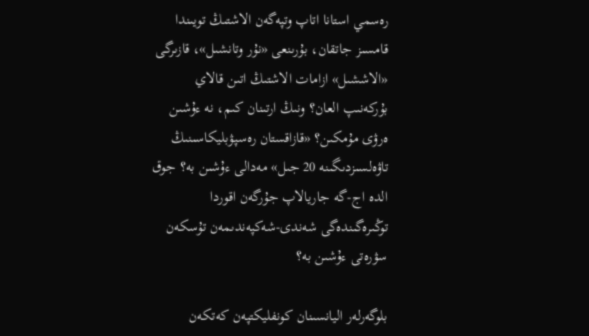رەسمي استانا اتاپ وتپەگەن الاشتىڭ تويىندا قامسىز جاتقان، بۇرىنعى «نۇر وتانشىل»، قازىرگى «الاششىل» ازامات الاشتىڭ اتىن قالاي بۇركەنىپ العان؟ ونىڭ ارتىنان كىم، نە ءۇشىن ەرۋى مۇمكىن؟ «قازاقستان رەسپۋبليكاسىنىڭ تاۋەلسىزدىگىنە 20 جىل» مەدالى ءۇشىن بە؟ جوق الدە اج-گە جاريالاپ جۇرگەن اقوردا توڭىرەگىندەگى شەندى-شەكپەندىمەن تۇسكەن سۋرەتى ءۇشىن بە؟

بلوگەرلەر اليانسىنان كونفليكتپەن كەتكەن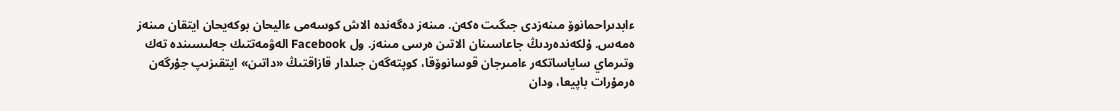ءابدىراحمانوۆ مىنەزدى جىگىت ەكەن. مىنەز دەگەندە الاش كوسەمى ءاليحان بوكەيحان ايتقان مىنەز ەمەس. ۇلكەندەردىڭ جاعاسىنان الاتىن ەرسى مىنەز. ول Facebook الەۋمەتتىك جەلىسىندە تەك وتىرماي ساياساتكەر ءامىرجان قوسانوۆقا، كوپتەگەن جىلدار قازاقتىڭ «داتىن» ايتقىزىپ جۇرگەن ەرمۇرات باپيعا، ودان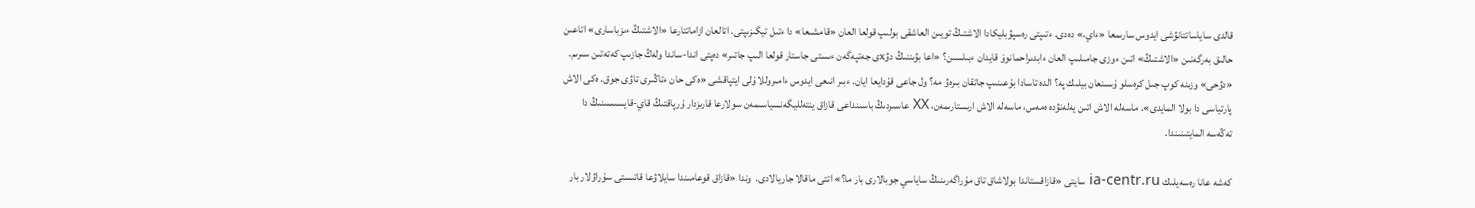قالدى ساياساتتانۋشى ايدوس سارىمعا «ءاي،» دەدى. ءتىپتى رەسپۋبليكادا الاشتىڭ تويىن العاشقى بولىپ قولعا العان «قامشىعا» دا ءتىل تيگىزىپتى. اتالعان ازاماتتارعا «الاشتىڭ ءىزباسارى» اتاعىن حالىق بەرگەنىن «الاشتىڭ» اتىن ءوزى جامىلىپ العان ءابدىراحمانوۆ قايدان ءبىلسىن؟ «اعا بۋىننىڭ دۋxى جەتپەگەن ءىستى جاستار قولعا الىپ جاتىر» دەپتى اندا-ساندا ولەڭ جازىپ كەتەتىن سىرىم. «دۋحى» وزىنە كوپ جىل كرەسلو ۇسىنعان بيلىك پە؟ الدە تاسادا بۇعىنىپ جاتقان بىرەۋ مە؟ ول جاعى قۇدايعا ايان. ءبىر انىعى ايدوس ءامىروللا ۇلى ايتپاقشى «ەكى حان ءتاڭىرى تاۋى جوق. ەكى الاش پارتياسى دا بولا المايدى». ماسەلە الاش اتىن يەلەنۋدە ەمەس، ماسەلە الاش ارىستارىمەن، XX عاسىردىڭ باسىنداعى قازاق ينتەلليگەنسياسىمەن سولارعا قارىزدار ۇرپاقتىڭ قاي-قايسىسىنىڭ دا تەڭەسە المايتىنىندا.

كەشە عانا رەسەيلىك ia-centr.ru سايتى «قازاقستاندا بولاشاق تاق مۇراگەرىنىڭ ساياسي جوبالارى بار ما؟» اتتى ماقالا جاريالادى.  وندا «قازاق قوعامىندا سايلاۋعا قاتىستى سۇراۋلار بار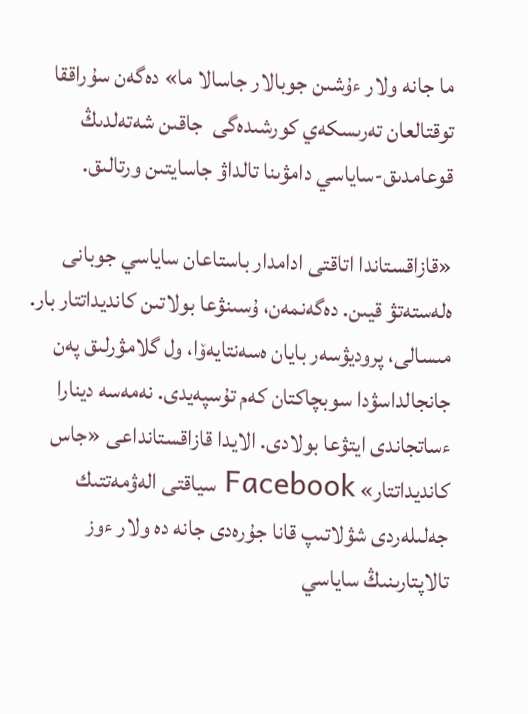ما جانە ولار ءۇشىن جوبالار جاسالا ما» دەگەن سۇراققا توقتالعان تەرىسكەي كورشىدەگى  جاقىن شەتەلدىڭ قوعامدىق-ساياسي دامۋىنا تالداۋ جاسايتىن ورتالىق.

«قازاقستاندا اتاقتى ادامدار باستاعان ساياسي جوبانى ەلەستەتۋ قيىن. دەگەنمەن، ۇسىنۋعا بولاتىن كانديداتتار بار. مىسالى، پروديۋسەر بايان ەسەنتايەۆا، ول گلامۋرلىق پەن جانجالداسۋدا سوبچاكتان كەم تۇسپەيدى. نەمەسە دينارا ءساتجاندى ايتۋعا بولادى. الايدا قازاقستانداعى «جاس كانديداتتار» Facebook سياقتى الەۋمەتتىك جەلىلەردى شۋلاتىپ قانا جۇرەدى جانە دە ولار ءوز تالاپتارىنىڭ ساياسي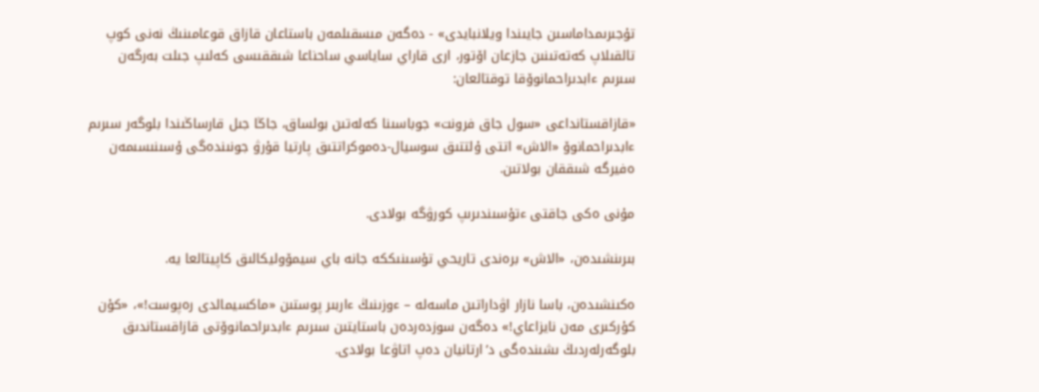تۇجىرىمداماسىن جايىندا ويلانبايدى» - دەگەن مىسقىلمەن باستاعان قازاق قوعامىنىڭ نەنى كوپ تالقىلاپ كەتەتىنىن جازعان اۆتور، ارى قاراي ساياسي ساحناعا شىققىسى كەلىپ جىلت بەرگەن سىرىم ءابدىراحمانوۆقا توقتالعان:

«قازاقستانداعى «سول جاق فرونت» جوباسىنا كەلەتىن بولساق، جاڭا جىل قارساڭىندا بلوگەر سىرىم ءابدىراحمانوۆ «الاش» اتتى ۇلتتىق سوسيال-دەموكراتتىق پارتيا قۇرۋ جونىندەگى ۇسىنىسىمەن ەفيرگە شىققان بولاتىن.

مۇنى ەكى جاقتى ءتۇسىندىرىپ كورۋگە بولادى.

بىرىنشىدەن، «الاش» برەندى تاريحي تۇسىنىككە جانە باي سيمۆوليكالىق كاپيتالعا يە.

ەكىنشىدەن، باسا نازار اۋداراتىن ماسەلە – ءوزىنىڭ ءاربىر پوستىن «ماكسيمالدى رەپوست!»، «كۇن كۇركىرى مەن نايزاعاي!» دەگەن سوزدەردەن باستايتىن سىرىم ءابدىراحمانوۆتى قازاقستاندىق بلوگەرلەردىڭ ىشىندەگى د’ارتانيان دەپ اتاۋعا بولادى.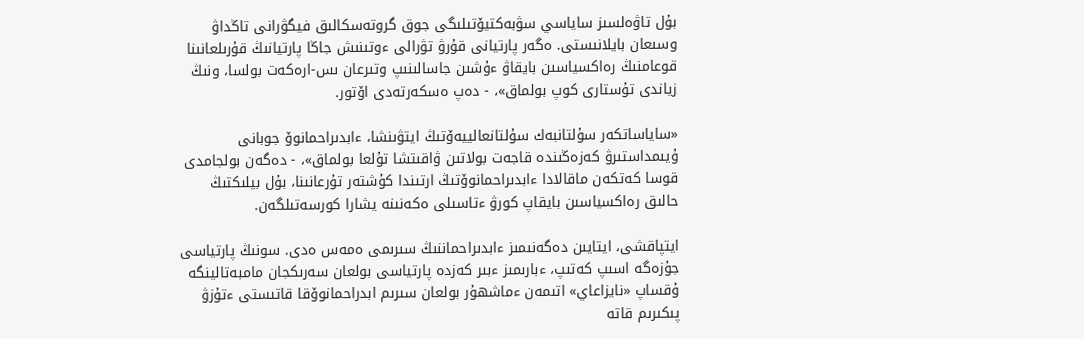بۇل تاۋەلسىز ساياسي سۋبەكتيۆتىلىگى جوق گروتەسكالىق فيگۋرانى تاڭداۋ وسىعان بايلانىستى. ەگەر پارتيانى قۇرۋ تۋرالى ءوتىنىش جاڭا پارتيانىڭ قۇرىلعانىنا قوعامنىڭ رەاكسياسىن بايقاۋ ءۇشىن جاسالىنىپ وتىرعان ىس-ارەكەت بولسا، ونىڭ زياندى تۇستارى كوپ بولماق»، - دەپ ەسكەرتەدى اۆتور.

«ساياساتكەر سۇلتانبەك سۇلتانعالييەۆتىڭ ايتۋىنشا، ءابدىراحمانوۆ جوبانى ۇيىمداستىرۋ كەزەڭىندە قاجەت بولاتىن ۋاقىتشا تۇلعا بولماق»، - دەگەن بولجامدى قوسا كەتكەن ماقالادا ءابدىراحمانوۆتىڭ ارتىندا كۇشتەر تۇرعانىنا، بۇل بيلىكتىڭ حالىق رەاكسياسىن بايقاپ كورۋ ءتاسىلى ەكەنىنە يشارا كورسەتىلگەن.

ايتپاقشى، ايتايىن دەگەنىمىز ءابدىراحماننىڭ سىرىمى ەمەس ەدى. سونىڭ پارتياسى جۇزەگە اسىپ كەتىپ، ءبارىمىز ءبىر كەزدە پارتياسى بولعان سەرىكجان مامبەتالينگە ۇقساپ «نايزاعاي» اتىمەن ءماشھۇر بولعان سىرىم ابدراحمانوۆقا قاتىستى ءتۇزۋ پىكىرىم قاتە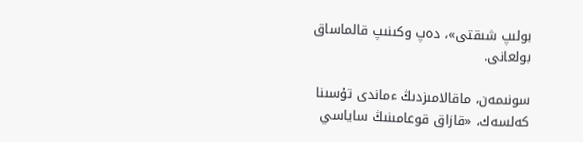بولىپ شىقتى»، دەپ وكىنىپ قالماساق بولعانى.

سونىمەن، ماقالامىزدىڭ ءماندى تۇسىنا كەلسەك، «قازاق قوعامىنىڭ ساياسي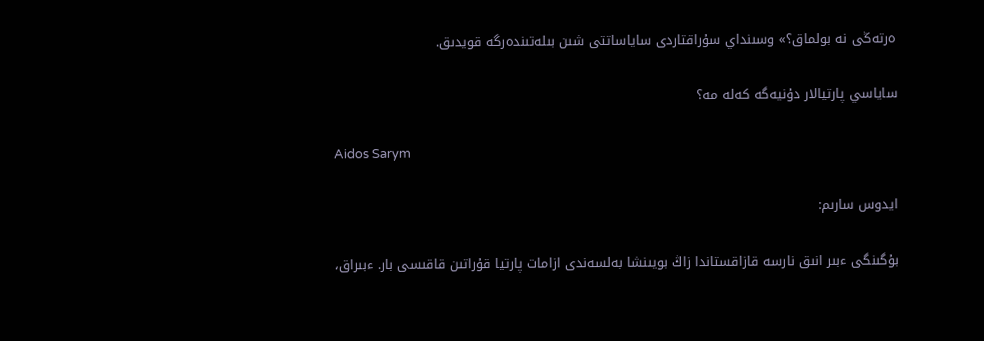ەرتەڭى نە بولماق؟» وسىنداي سۇراقتاردى ساياساتتى شىن بىلەتىندەرگە قويدىق.

ساياسي پارتيالار دۇنيەگە كەلە مە؟

Aidos Sarym

ايدوس سارىم:

بۇگىنگى ءبىر انىق نارسە قازاقستاندا زاڭ بويىنشا بەلسەندى ازامات پارتيا قۇراتىن قاقىسى بار. ءبىراق،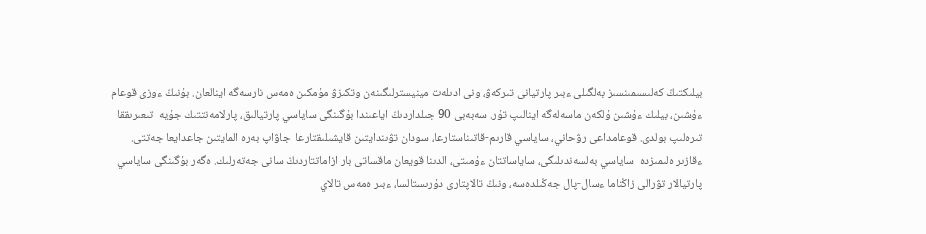بيلىكتىڭ كەلىسىمىنسىز بەلگىلى ءبىر پارتيانى تىركەۋ، ونى ادىلەت مينيسترلىگىنەن وتكىزۋ مۇمكىن ەمەس نارسەگە اينالعان. بۇنىڭ ءوزى قوعام ءۇشىن، بيلىك ءۇشىن ۇلكەن ماسەلەگە اينالىپ تۇر. سەبەبى 90 جىلداردىڭ اياعىندا بۇگىنگى ساياسي پارتيالىق، پارلامەنتتىك جۇيە  تىعىرىققا تىرەلىپ بولدى. قوعامداعى رۋحاني، ساياسي قارىم-قاتىناستارعا، سودان تۋىندايتىن قايشىلىقتارعا  جاۋاپ بەرە المايتىن جاعدايعا جەتتى. ءقازىر ەلىمىزدە  ساياسي بەلسەندىلىگى، ساياساتتان ءۇمىتى، الدىنا قويعان ماقساتى بار ازاماتتاردىڭ سانى جەتەرلىك. ەگەر بۇگىنگى ساياسي پارتيالار تۋرالى زاڭناما ءسال-پال جەڭىلدەسە، ونىڭ تالاپتارى دۇرىستالسا، ءبىر ەمەس تالاي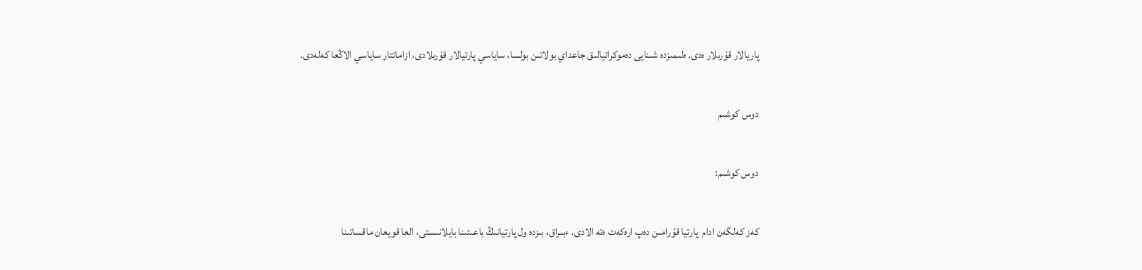پاريالار قۇرىلار ەدى. ەلىمىزدە شىنايى دەموكراتيالىق جاعداي بولاتىن بولسا، ساياسي پارتيالار قۇرىلادى، ازاماتتار ساياسي الاڭعا كەلەدى.

دوس كوشىم

دوس كوشىم:

كەز كەلگەن ادام  پارتيا قۇرامىن دەپ ارەكەت ەتە الادى. ءبىراق، بىزدە ول پارتيانىڭ باعىتىنا بايلانىستى، العا قويعان ماقساتىنا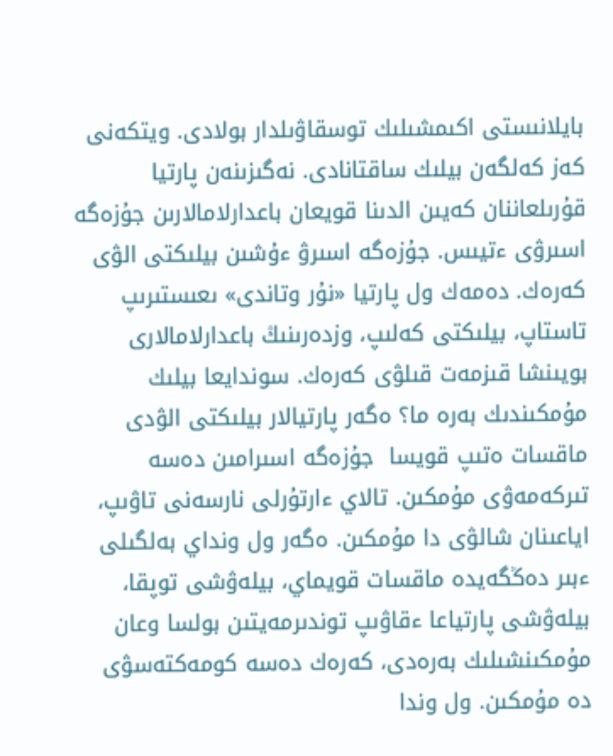بايلانىستى اكىمشىلىك توسقاۋىلدار بولادى. ويتكەنى كەز كەلگەن بيلىك ساقتانادى. نەگىزىنەن پارتيا قۇرىلعاننان كەيىن الدىنا قويعان باعدارلامالارىن جۇزەگە اسىرۋى ءتيىس. جۇزەگە اسىرۋ ءۇشىن بيلىكتى الۋى كەرەك. دەمەك ول پارتيا «نۇر وتاندى» ىعىستىرىپ تاستاپ، بيلىكتى كەلىپ، وزدەرىنىڭ باعدارلامالارى بويىنشا قىزمەت قىلۋى كەرەك. سوندايعا بيلىك مۇمكىندىك بەرە ما؟ ەگەر پارتيالار بيلىكتى الۋدى  ماقسات ەتىپ قويسا  جۇزەگە اسىرامىن دەسە تىركەمەۋى مۇمكىن. تالاي ءارتۇرلى نارسەنى تاۋىپ، اياعىنان شالۋى دا مۇمكىن. ەگەر ول ونداي بەلگىلى ءبىر دەڭگەيدە ماقسات قويماي، بيلەۋشى توپقا، بيلەۋشى پارتياعا ءقاۋىپ توندىرمەيتىن بولسا وعان مۇمكىنشىلىك بەرەدى، كەرەك دەسە كومەكتەسۋى دە مۇمكىن. ول وندا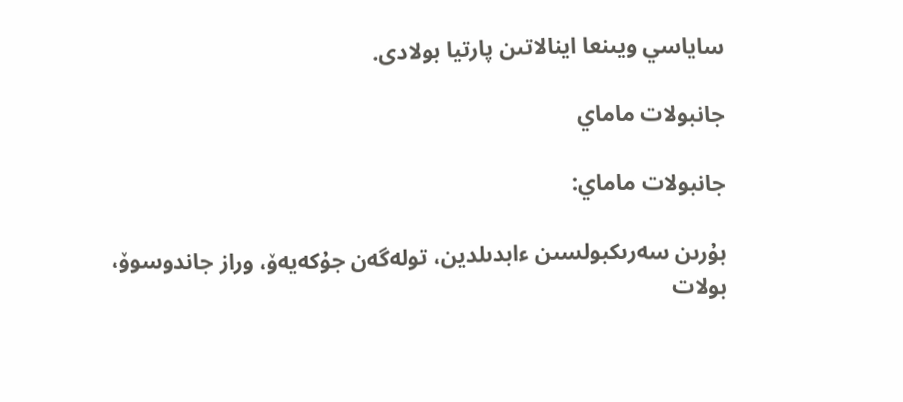ساياسي ويىنعا اينالاتىن پارتيا بولادى.

جانبولات ماماي

جانبولات ماماي:

بۇرىن سەرىكبولسىن ءابدىلدين، تولەگەن جۇكەيەۆ، وراز جاندوسوۆ، بولات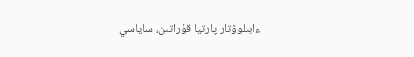ءابىلوۆتار پارتيا قۇراتىن، ساياسي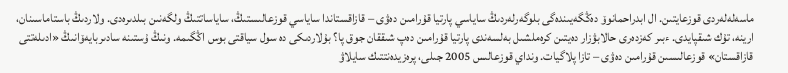ماسەلەلەردى قوزعايتىن. ال ابدراحمانوۆ دەڭگەيىندەگى بلوگەرلەردىڭ ساياسي پارتيا قۇرامىن دەۋى – قازاقستاندا ساياسي قوزعالىستىڭ، ساياساتتىڭ ولگەنىن بىلدىرەدى. ولاردىڭ باستاماسىنان، ارينە، تۇك شىقپايدى. ءبىر كەزدەرى حالابۋزار دەيتىن كرەملشىل بەلسەندى پارتيا قۇرامىن دەپ شىققان جوق پا؟ بۇلاردىكى دە سول سياقتى بوس اڭگىمە. ونىڭ ۇستىنە سادىربايەۆانىڭ «ادىلەتتى قازاقستان» قوزعالىسىن قۇرامىن دەۋى – تازا پلاگيات. ونداي قوزعالىس 2005 جىلى، پرەزيدەنتتىك سايلاۋ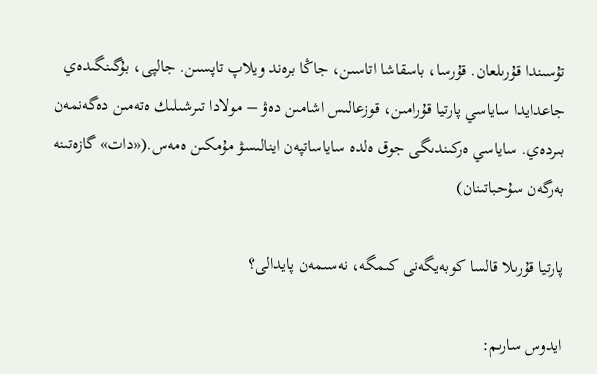تۇسىندا قۇرىلعان. قۇرسا، باسقاشا اتاسىن، جاڭا برەند ويلاپ تاپسىن. جالپى، بۇگىنگىدەي جاعدايدا ساياسي پارتيا قۇرامىن، قوزعالىس اشامىن دەۋ – مولادا تىرشىلىك ەتەمىن دەگەنمەن بىردەي. ساياسي ەركىندىگى جوق ەلدە ساياساتپەن اينالىسۋ مۇمكىن ەمەس.(«دات» گازەتىنە بەرگەن سۇحباتىنان)

پارتيا قۇرىلا قالسا كوبەيگەنى كىمگە، نەسىمەن پايدالى؟

ايدوس سارىم: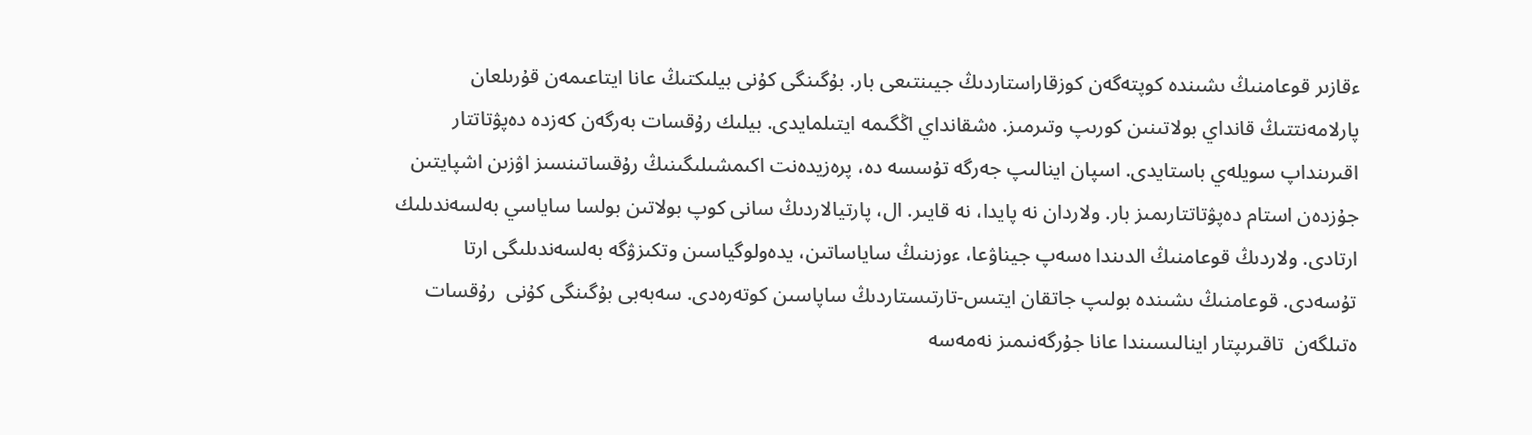ءقازىر قوعامنىڭ ىشىندە كوپتەگەن كوزقاراستاردىڭ جيىنتىعى بار. بۇگىنگى كۇنى بيلىكتىڭ عانا ايتاعىمەن قۇرىلعان پارلامەنتتىڭ قانداي بولاتىنىن كورىپ وتىرمىز. ەشقانداي اڭگىمە ايتىلمايدى. بيلىك رۇقسات بەرگەن كەزدە دەپۋتاتتار اقىرىنداپ سويلەي باستايدى. اسپان اينالىپ جەرگە تۇسسە دە، پرەزيدەنت اكىمشىلىگىنىڭ رۇقساتىنسىز اۋزىن اشپايتىن جۇزدەن استام دەپۋتاتتارىمىز بار. ولاردان نە پايدا، نە قايىر. ال، پارتيالاردىڭ سانى كوپ بولاتىن بولسا ساياسي بەلسەندىلىك ارتادى. ولاردىڭ قوعامنىڭ الدىندا ەسەپ جيناۋعا، ءوزىنىڭ ساياساتىن، يدەولوگياسىن وتكىزۋگە بەلسەندىلىگى ارتا تۇسەدى. قوعامنىڭ ىشىندە بولىپ جاتقان ايتىس-تارتىستاردىڭ ساپاسىن كوتەرەدى. سەبەبى بۇگىنگى كۇنى  رۇقسات ەتىلگەن  تاقىرىپتار اينالىسىندا عانا جۇرگەنىمىز نەمەسە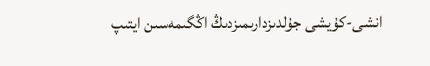انشى-كۇيشى جۇلدىزدارىمىزدىڭ اڭگىمەسىن ايتىپ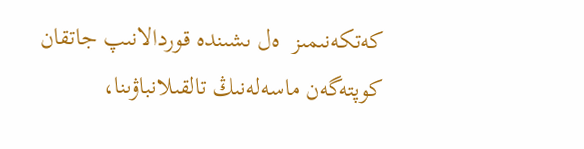كەتكەنىمىز  ەل ىشىندە قوردالانىپ جاتقان كوپتەگەن ماسەلەنىڭ تالقىلانباۋىنا،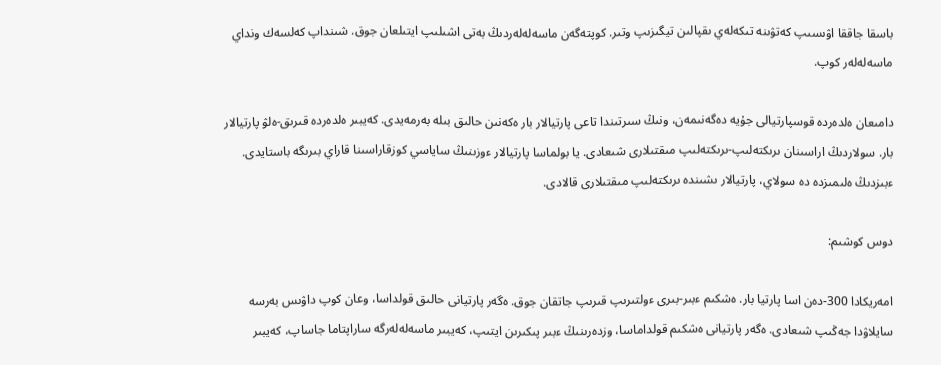باسقا جاققا اۋىسىپ كەتۋىنە تىكەلەي ىقپالىن تيگىزىپ وتىر. كوپتەگەن ماسەلەلەردىڭ بەتى اشىلىپ ايتىلعان جوق. شىنداپ كەلسەك ونداي ماسەلەلەر كوپ.

دامىعان ەلدەردە قوسپارتيالى جۇيە دەگەنىمەن، ونىڭ سىرتىندا تاعى پارتيالار بار ەكەنىن حالىق بىلە بەرمەيدى. كەيبىر ەلدەردە قىرىق-ەلۋ پارتيالار بار. سولاردىڭ اراسىنان ىرىكتەلىپ-ىرىكتەلىپ مىقتىلارى شىعادى. يا بولماسا پارتيالار ءوزىنىڭ ساياسي كوزقاراسىنا قاراي بىرىگە باستايدى. ءبىزدىڭ ەلىمىزدە دە سولاي، پارتيالار ىشىندە ىرىكتەلىپ مىقتىلارى قالادى.

دوس كوشىم:

امەريكادا 300-دەن اسا پارتيا بار. ەشكىم ءبىر-بىرى ءولتىرىپ قىرىپ جاتقان جوق. ەگەر پارتيانى حالىق قولداسا، وعان كوپ داۋىس بەرسە سايلاۋدا جەڭىپ شىعادى. ەگەر پارتيانى ەشكىم قولداماسا، وزدەرىنىڭ ءبىر پىكىرىن ايتىپ، كەيبىر ماسەلەلەرگە ساراپتاما جاساپ، كەيبىر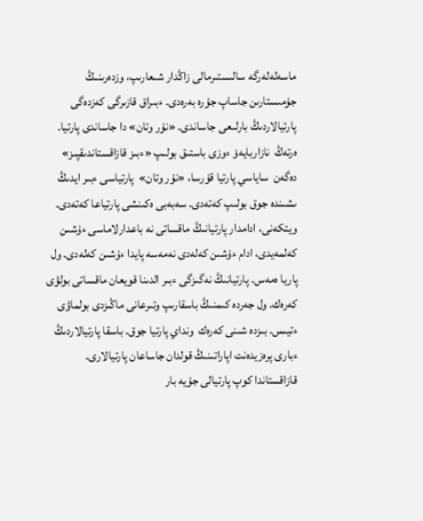ماسەلەلەرگە سالىستىرمالى زاڭدار شىعارىپ، وزدەرىنىڭ جۇمىستارىن جاساپ جۇرە بەرەدى. ءبىراق قازىرگى كەزدەگى پارتيالاردىڭ بارلىعى جاساندى. «نۇر وتان» دا جاساندى پارتيا. ەرتەڭ  نازاربايەۆ ءوزى باستىق بولىپ «ءبىز قازاقستاندىقپىز» دەگەن  ساياسي پارتيا قۇرسا، «نۇر وتان»  پارتياسى ءبىر ايدىڭ ىشىندە جوق بولىپ كەتەدى. سەبەبى ەكىنشى پارتياعا كەتەدى. ويتكەنى، ادامدار پارتيانىڭ ماقساتى نە باعدارلاماسى ءۇشىن كەلمەيدى، ادام ءۇشىن كەلەدى نەمەسە پايدا ءۇشىن كەلەدى. ول پاريا ەمەس. پارتيانىڭ نەگىزگى ءبىر الدىنا قويعان ماقساتى بولۋى كەرەك. ول جەردە كىمنىڭ باسقارىپ وتىرعانى ماڭىزدى بولماۋى ءتيىس. بىزدە شىنى كەرەك  ونداي پارتيا جوق. باسقا پارتيالاردىڭ ءبارى پرەزيدەنت اپاراتىنىڭ قولدان جاساعان پارتيالارى. قازاقستاندا كوپ پارتيالى جۇيە بار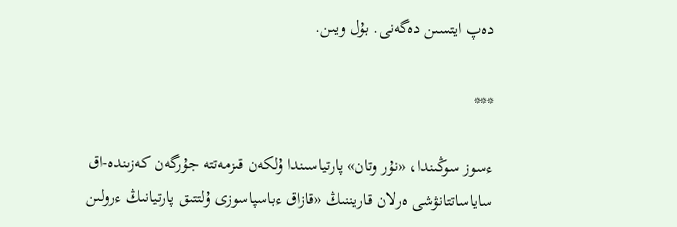دەپ ايتسىن دەگەنى. بۇل ويىن.

***

ءسوز سوڭىندا، «نۇر وتان» پارتياسىندا ۇلكەن قىزمەتتە جۇرگەن كەزىندە-اق ساياساتتانۋشى ەرلان قاريننىڭ «قازاق ءباسپاسوزى ۇلتتىق پارتيانىڭ ءرولىن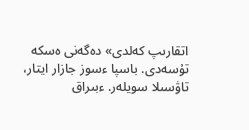اتقارىپ كەلدى» دەگەنى ەسكە تۇسەدى. باسپا ءسوز جازار ايتار، تاۋسىلا سويلەر. ءبىراق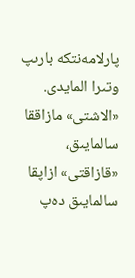پارلامەنتكە بارىپ وتىرا المايدى. «الاشتى» مازاققا سالمايىق، «قازاقتى» ازاپقا سالمايىق دەپ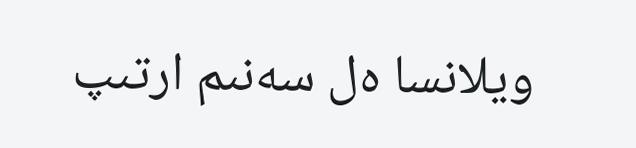ويلانسا ەل سەنىم ارتىپ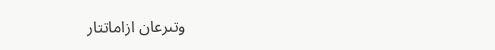وتىرعان ازاماتتار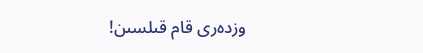وزدەرى قام قىلسىن!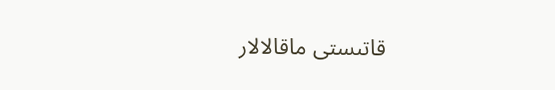قاتىستى ماقالالار